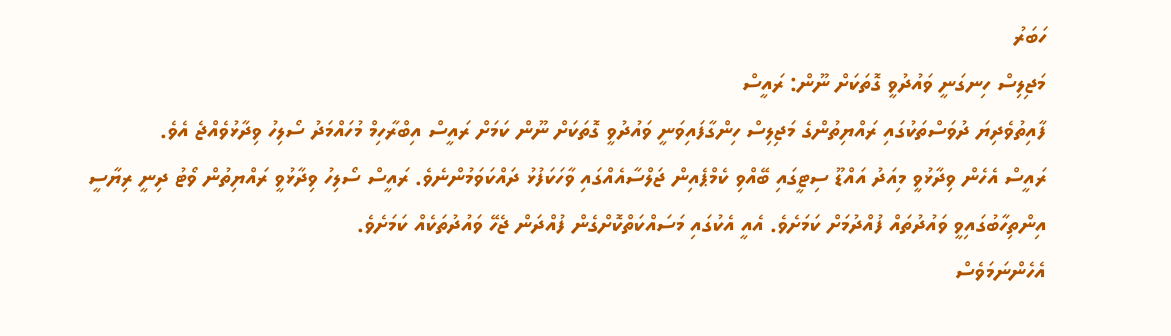ހަބަރު
މަޖިލިސް ހިނގަނީ ވައުދުވީ ގޮތަކަށް ނޫން: ރައީސް
ފާއިތުވެދިޔަ ދުވަސްތަކުގައި ރައްޔިތުންގެ މަޖިލިސް ހިންގާފައިވަނީ ވައުދުވީ ގޮތަކަށް ނޫން ކަމަށް ރައީސް އިބްރާހިމް މުހައްމަދު ސޯލިހު ވިދާޅުވެއްޖެ އެވެ.
ރައީސް އެހެން ވިދާޅުވީ މިއަދު އައްޑޫ ސިޓީގައި ބޭއްވި ކެމްޕެއިން ޖަލްސާއެއްގައި ވާހަކަފުޅު ދައްކަވަމުންނެވެ. ރައީސް ސޯލިހު ވިދާޅުވީ ރައްޔިތުން ވޯޓު ދިނީ ރިޔާސީ އިންތިހާބުގައިވީ ވައުދުތައް ފުއްދުމަށް ކަމަށެވެ. އެއީ އެކުގައި މަސައްކަތްކޮށްގެން ފުއްދަން ޖެހޭ ވައުދުތަކެއް ކަމަށެވެ.
އެހެންނަމަވެސް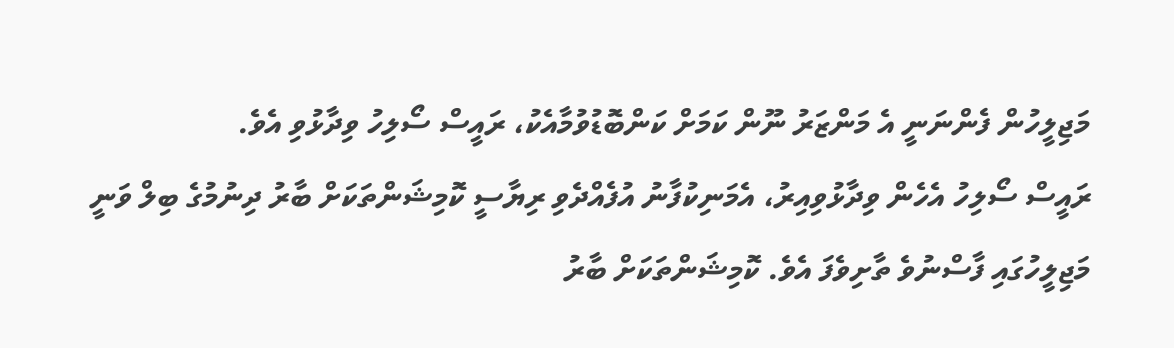މަޖިލީހުން ފެންނަނީ އެ މަންޒަރު ނޫން ކަމަށް ކަންބޮޑުވުމާއެކު، ރައީސް ސޯލިހު ވިދާޅުވި އެވެ.
ރައީސް ސޯލިހު އެހެން ވިދާޅުވިއިރު، އެމަނިކުފާނު އުފެއްދެވި ރިޔާސީ ކޮމިޝަންތަކަށް ބާރު ދިނުމުގެ ބިލް ވަނީ މަޖިލީހުގައި ފާސްނުވެ ތާށިވެފަ އެވެ. ކޮމިޝަންތަކަށް ބާރު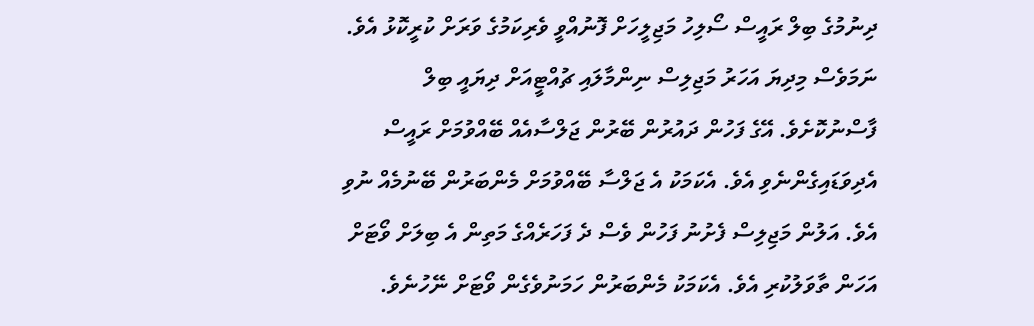ދިނުމުގެ ބިލް ރައީސް ސޯލިހު މަޖިލީހަށް ފޮނުއްވީ ވެރިކަމުގެ ވަރަށް ކުރީކޮޅު އެވެ.
ނަމަވެސް މިދިޔަ އަހަރު މަޖިލިސް ނިންމާލައި ޗުއްޓީއަށް ދިޔައީ ބިލް ފާސްނުކޮށެވެ. އޭގެ ފަހުން ދައުރުން ބޭރުން ޖަލްސާއެއް ބޭއްވުމަށް ރައީސް އެދިވަޑައިގެންނެވި އެވެ. އެކަމަކު އެ ޖަލްސާ ބޭއްވުމަށް މެންބަރުން ބޭނުމެއް ނުވި އެވެ. އަލުން މަޖިލިސް ފެށުނު ފަހުން ވެސް ދެ ފަހަރެއްގެ މަތިން އެ ބިލަށް ވޯޓަށް އަހަން ތާވަލުކުރި އެވެ. އެކަމަކު މެންބަރުން ހަމަނުވެގެން ވޯޓަށް ނޭހުނެވެ.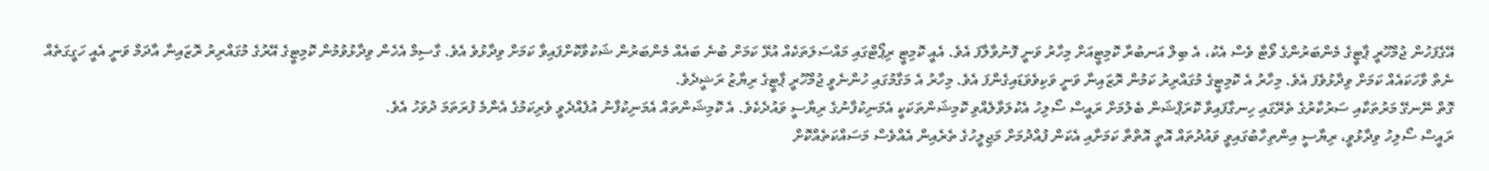އޭގެފަހުން ޖުމްހޫރީ ޕާޓީގެ މެންބަރުންގެ ވޯޓާ ވެސް އެކު، އެ ބިލް އަނބުރާ ކޮމިޓީއަށް މިހާރު ވަނީ ފޮނުވާލާފަ އެވެ. އެއީ ކޮމިޓީ ރިޕޯޓްގައި މައްސަލަތަކެއް އުޅޭ ކަމަށް ބުނެ ބައެއް މެންބަރުން ޝަކުވާކޮށްފައިވާ ކަމަށް ވިދާޅުވެ އެވެ. ގާސިމް އެހެން ވިދާޅުވުމުން ކޮމިޓީގެ އޭރުގެ މުގައްރިރު ރޮޒައިނާ އާދަމް ވަނީ އެއީ ހަގީގަތެއް ނެތް ވާހަކައެއް ކަމަށް ވިދާޅުވެފަ އެވެ. މިހާރު އެ ކޮމިޓީގެ މުގައްރިރު ކަމުން ރޮޒައިނާ ވަނީ ވަކިވެވަޑައިގެންފަ އެވެ. މިހާރު އެ މަގާމުގައި ހުންނެވީ ޖުމްހޫރީ ޕާޓީގެ ރިޔާޒު ރަޝީދެވެ.
ގޮތް ނޭނގޭ މަރުތަކާއި ސަރުކާރުގެ ތެރޭގައި ހިނގާފައިވާ ކޮރަޕްޝަން ބެލުމަށް ރައީސް ސޯލިހު އެކުލަވާލެއްވި ކޮމިޝަންތަކަކީ އެމަނިކުފާނުގެ ރިޔާސީ ވައުދެކެވެ. އެ ކޮމިޝަންތައް އެމަނިކުފާނު އުފެއްދެވީ ވެރިކަމުގެ އެންމެ ފުރަތަމަ ދުވަހު އެވެ.
ރައީސް ސޯލިހު ވިދާޅުވީ، ރިޔާސީ އިންތިހާބުގައިވީ ވައުދުތައް އޮތީ އޮތްތާ ކަމަށާއި އެކަން ފުއްދުމަށް މަޖިލީހުގެ ތެރެއިން އެއްވެސް މަސައްކަތެއްކޮށް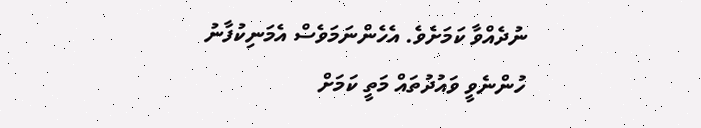ނުދެއްވާ ކަމަށެވެ. އެހެންނަމަވެސް އެމަނިކުފާނު ހުންނެވީ ވައުދުތައް މަތީ ކަމަށް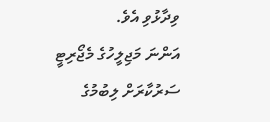ވިދާޅުވި އެވެ.
އަންނަ މަޖިލީހުގެ މެޖޯރިޓީ ސަރުކާރަށް ލިބުމުގެ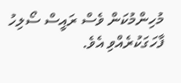މުހިންމުކަން ވެސް ރައީސް ސޯލިހު ފާހަގަކުރެއްވި އެވެ.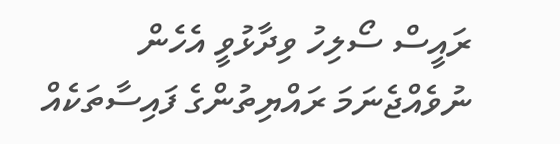ރައީސް ސޯލިހު ވިދާޅުވީ އެހެން ނުވެއްޖެނަމަ ރައްޔިތުންގެ ފައިސާތަކެއް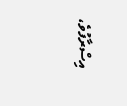އިސްރާފުވެ،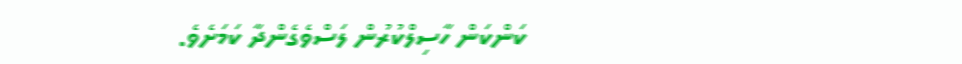ކަންކަން ހާސިލްކުރުން ލަސްވެގެންދާ ކަމަށެވެ.